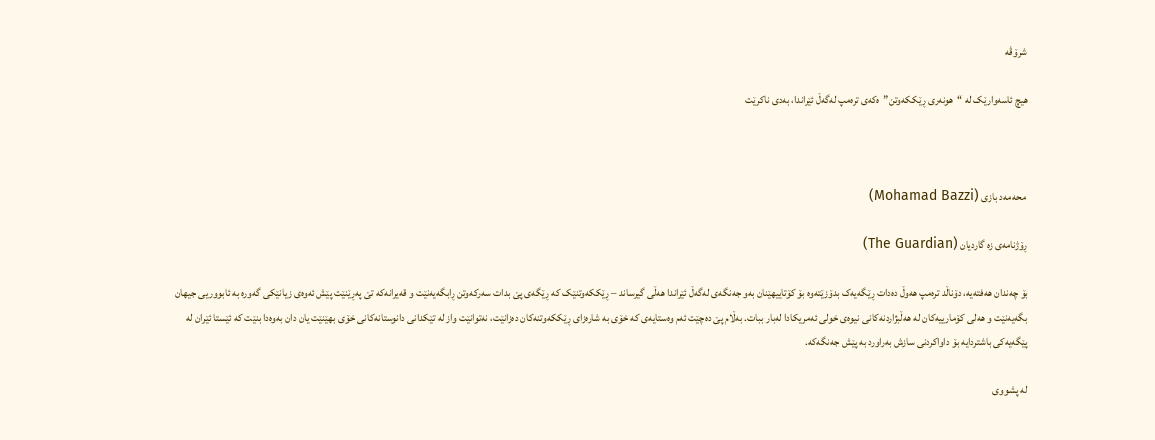شرۆڤە

هیچ ئاسەوارێک لە “هونەری ڕێککەوتن”ەکەی ترەمپ لەگەڵ ئێراندا، بەدی ناکرێت



 محەمەد بازی (Mohamad Bazzi)

ڕۆژنامەی زە گاردیان (The Guardian)

بۆ چەندان هەفتەیە، دۆناڵد ترەمپ هەوڵ دەدات ڕێگەیەک بدۆزێتەوە بۆ کۆتاییهێنان بەو جەنگەی لەگەڵ ئێراندا هەڵی گیرساند – ڕێککەوتنێک کە ڕێگەی پێ بدات سەرکەوتن ڕابگەیەنێت و قەیرانەکە تێ پەڕێنێت پێش ئەوەی زیانێکی گەورە بە ئابووریی جیهان بگەیەنێت و هەلی کۆمارییەکان لە هەڵبژاردنەکانی نیوەی خولی ئەمریکادا لەبار ببات. بەڵام پێ دەچێت ئەم وەستایەی کە خۆی بە شارەزای ڕێککەوتنەکان دەزانێت، نەتوانێت واز لە تێکدانی دانوستانەکانی خۆی بهێنێت یان دان بەوەدا بنێت کە ئێستا ئێران لە پێگەیەکی باشتردایە بۆ داواکردنی سازش بەراورد بە پێش جەنگەکە.

لە پشووی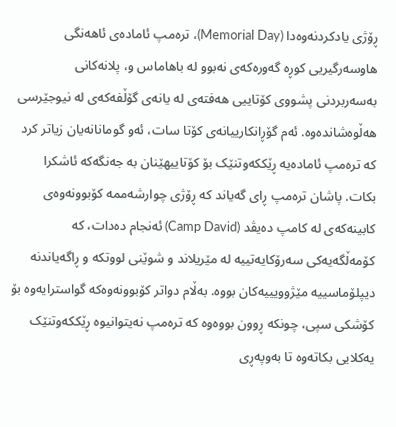ڕۆژی یادکردنەوەدا (Memorial Day)، ترەمپ ئامادەی ئاهەنگی هاوسەرگیریی کوڕە گەورەکەی نەبوو لە باهاماس و، پلانەکانی بەسەربردنی پشووی کۆتاییی هەفتەی لە یانەی گۆڵفەکەی لە نیوجێرسی هەڵوەشاندەوە. ئەم گۆڕانکارییانەی کۆتا سات، ئەو گومانانەیان زیاتر کرد کە ترەمپ ئامادەیە ڕێککەوتنێک بۆ کۆتاییهێنان بە جەنگەکە ئاشکرا بکات. پاشان ترەمپ ڕای گەیاند کە ڕۆژی چوارشەممە کۆبوونەوەی کابینەکەی لە کامپ دەیڤد (Camp David) ئەنجام دەدات، کە کۆمەڵگەیەکی سەرۆکایەتییە لە مێریلاند و شوێنی لووتکە و ڕاگەیاندنە دیپلۆماسییە مێژوویییەکان بووە. بەڵام دواتر کۆبوونەوەکە گواسترایەوە بۆ کۆشکی سپی، چونکە ڕوون بووەوە کە ترەمپ نەیتوانیوە ڕێککەوتنێک یەکلایی بکاتەوە تا بەوپەڕی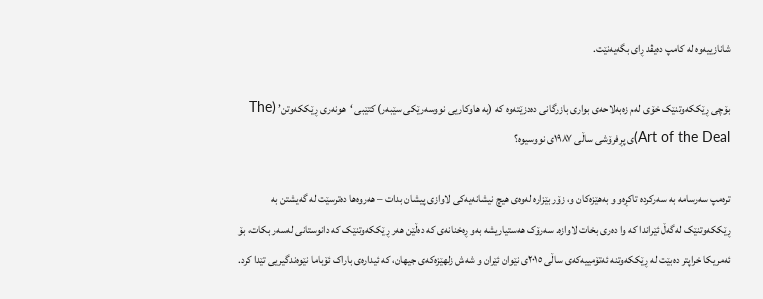شانازییەوە لە کامپ دەیڤد ڕای بگەیەنێت.

بۆچی ڕێککەوتنێک خۆی لەم زەبەلاحەی بواری بازرگانی دەدزێتەوە کە (بە هاوکاریی نووسەرێکی سێبەر) کتێبی ‘هونەری ڕێککەوتن’ (The Art of the Deal)ی پڕفرۆشی ساڵی ١٩٨٧ی نووسیوە؟

ترەمپ سەرسامە بە سەرکردە تاکڕەو و بەهێزەکان و، زۆر بێزارە لەوەی هیچ نیشانەیەکی لاوازی پیشان بدات – هەروەها دەترسێت لە گەیشتن بە ڕێککەوتنێک لەگەڵ ئێراندا کە وا دەری بخات لاوازە. سەرۆک هەستیاریشە بەو ڕەخنانەی کە دەڵێن هەر ڕێککەوتنێک کە دانوستانی لەسەر بکات، بۆ ئەمریکا خراپتر دەبێت لە ڕێککەوتنە ئەتۆمییەکەی ساڵی ٢٠١٥ی نێوان ئێران و شەش زلهێزەکەی جیهان، کە ئیدارەی باراک ئۆباما نێوەندگیریی تێدا کرد.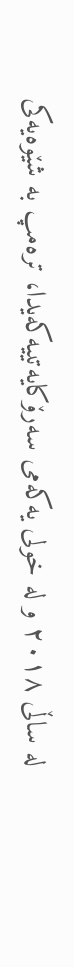لە ساڵی ٢٠١٨ و لە خولی یەکەمی سەرۆکایەتییەکەیدا، ترەمپ بە شێوەیەکی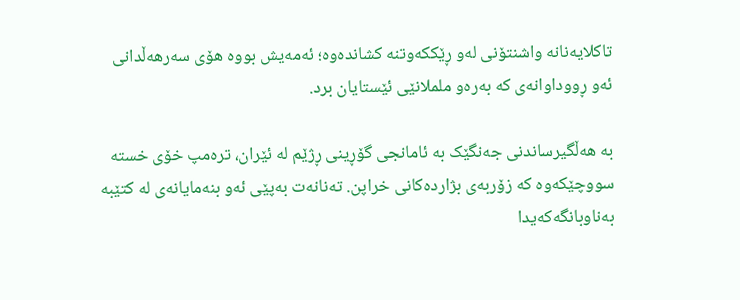تاکلایەنانە واشنتۆنی لەو ڕێککەوتنە کشاندەوە؛ ئەمەیش بووە هۆی سەرهەڵدانی ئەو ڕووداوانەی کە بەرەو ململانێی ئێستایان برد.

بە هەڵگیرساندنی جەنگێک بە ئامانجی گۆڕینی ڕژێم لە ئێران، ترەمپ خۆی خستە سووچێکەوە کە زۆربەی بژاردەکانی خراپن. تەنانەت بەپێی ئەو بنەمایانەی لە کتێبە بەناوبانگەکەیدا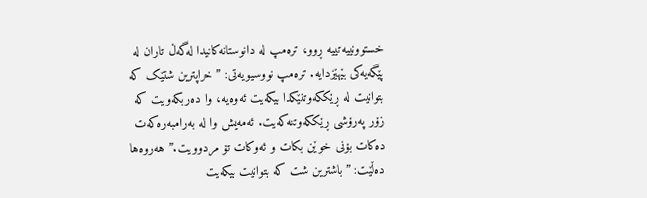خستوونییەتییە ڕوو، ترەمپ لە دانوستانەکانیدا لەگەڵ تاران لە پێگەیەکی بێهێزدایە. ترەمپ نووسیویەتی: ”خراپترین شتێک کە بتوانیت لە ڕێککەوتنێکدا بیکەیت ئەوەیە، وا دەربکەویت کە زۆر پەرۆشی ڕێککەوتنەکەیت. ئەمەیش وا لە بەرامبەرەکەت دەکات بۆنی خوێن بکات و ئەوکات تۆ مردوویت.” هەروەها دەڵێت: ”باشترین شت کە بتوانیت بیکەیت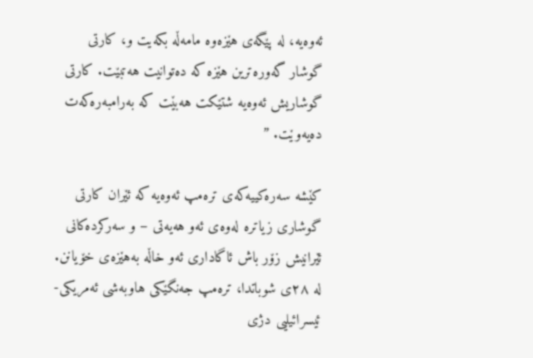ئەوەیە، لە پێگەی هێزەوە مامەڵە بکەیت و، کارتی گوشار گەورەترین هێزە کە دەتوانیت هەتبێت. کارتی گوشاریش ئەوەیە شتێکت هەبێت کە بەرامبەرەکەت دەیەوێت. ”

کێشە سەرەکییەکەی ترەمپ ئەوەیە کە ئێران کارتی گوشاری زیاترە لەوەی ئەو هەیەتی – و سەرکردەکانی ئێرانیش زۆر باش ئاگاداری ئەو خاڵە بەهێزەی خۆیانن. لە ٢٨ی شوباتدا، ترەمپ جەنگێکی هاوبەشی ئەمریکی-ئیسرائیلیی دژی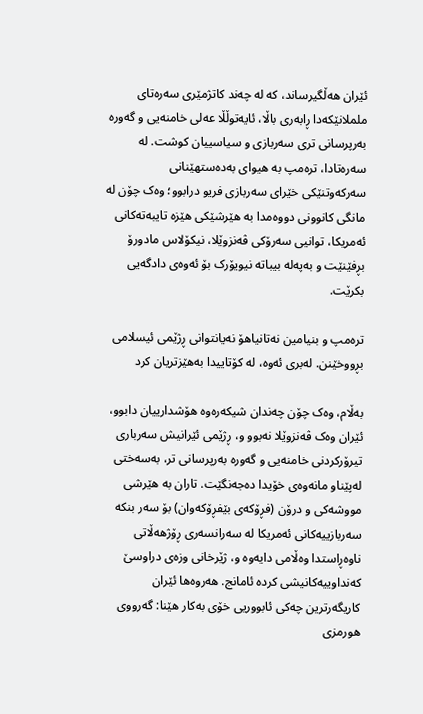ئێران هەڵگیرساند، کە لە چەند کاتژمێری سەرەتای ململانێكەدا ڕابەری باڵا، ئایەتوڵڵا عەلی خامنەیی و گەورە بەرپرسانی تری سەربازی و سیاسییان کوشت. لە سەرەتادا، ترەمپ بە هیوای بەدەستهێنانی سەرکەوتنێکی خێرای سەربازی فریو درابوو؛ وەک چۆن لە مانگی کانوونی دووەمدا بە هێرشێکی هێزە تایبەتەکانی ئەمریکا، توانیی سەرۆکی ڤەنزوێلا، نیکۆلاس مادورۆ بڕفێنێت و بەپەلە بیباتە نیویۆرک بۆ ئەوەی دادگه‌یی بکرێت.

ترەمپ و بنیامین نه‌تانیاهۆ نەیانتوانی ڕژێمی ئیسلامی بڕووخێنن. لەبری ئەوە، لە کۆتاییدا بەهێزتریان کرد

بەڵام، وەک چۆن چەندان شیکەرەوە هۆشدارییان دابوو، ئێران وەک ڤەنزوێلا نەبوو و، ڕژێمی ئێرانیش سەرباری تیرۆرکردنی خامنەیی و گەورە بەرپرسانی تر، بەسەختی لەپێناو مانەوەی خۆیدا دەجەنگێت. تاران بە هێرشی مووشەکی و درۆن (فڕۆکەی بێفڕۆکەوان) بۆ سەر بنکە سەربازییەکانی ئەمریکا لە سەرانسەری ڕۆژهەڵاتی ناوەڕاستدا وەڵامی دایەوە و، ژێرخانی وزەی دراوسێ کەنداوییەکانیشی کردە ئامانج. هەروەها ئێران کاریگەرترین چەکی ئابووریی خۆی بەکار هێنا: گەرووی هورمزی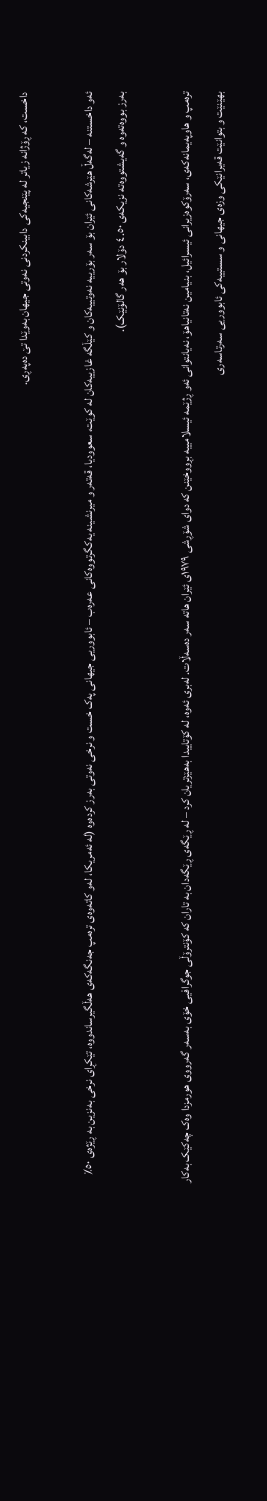داخست، کە ڕۆژانە زیاتر لە پێنجیەکی دابینکردنی نەوتی جیهان بەوێدا تێ دەپەڕی.

ئەو داخستنە – لەگەڵ هێرشەکانی ئێران بۆ سەر بۆرییە نەوتییەکان و کێڵگە غازییەکان لە کوێت، سعوودیا، قەتەر و میرنشینە یەکگرتووەکانی عەرەب – ئابووریی جیهانی پەک خست و نرخی نەوتی بەرز کردەوە (لە ئەمریکا، لەو کاتەوەی ترەمپ جەنگەکەی هەڵگیرساندووە، تێکڕای نرخی بەنزین بە ڕێژەی ٥٠٪ بەرز بووەتەوە و گەیشتووەتە نزیکەی ٤.٥٠ دۆلار بۆ هەر گالۆنێک).

ترەمپ و هاوپەیمانەکەی، سەرۆکوەزیرانی ئیسرائیل، بنیامین نه‌تانیاهۆ، نەیانتوانی ئەو ڕژێمە ئیسلامییە بڕووخێنن کە دوای شۆڕشی ١٩٧٩ی ئێران هاتە سەر دەسەڵات. لەبری ئەوە، لە کۆتاییدا بەهێزتریان کرد – لە ڕێگەی ڕێگەدان بە تاران کە کۆنترۆڵی جوگرافیی خۆی بەسەر گەرووی هورمزدا وەک چەکێک بەکار بهێنێت و بتوانێت قەیرانێکی وزەی جیهانی و سستییەکی ئابووریی سەرتاسەری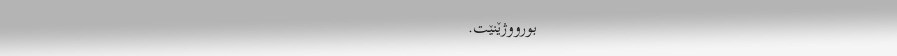بورووژێنێت.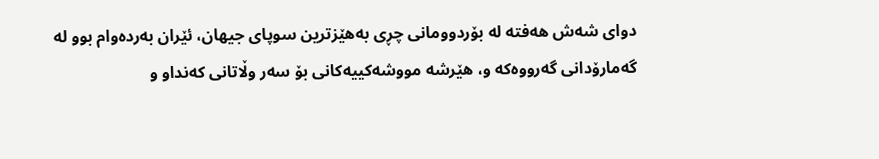دوای شەش هەفتە لە بۆردوومانی چڕی بەهێزترین سوپای جیهان، ئێران بەردەوام بوو لە گەمارۆدانی گەرووەکە و، هێرشە مووشەکییەکانی بۆ سەر وڵاتانی کەنداو و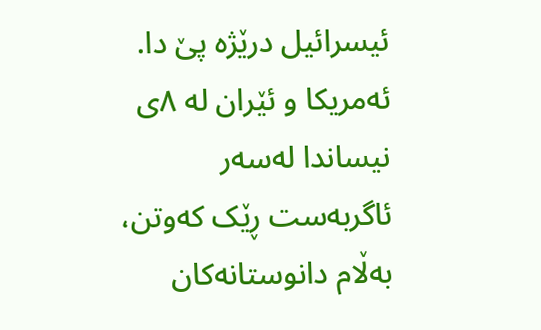ئیسرائیل درێژە پێ دا. ئەمریکا و ئێران لە ٨ی نیساندا لەسەر ئاگربەست ڕێک کەوتن، بەڵام دانوستانەکان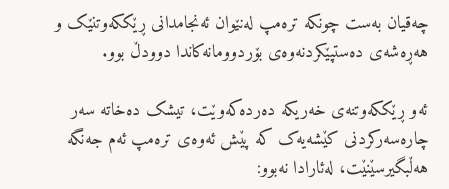چەقیان بەست چونکە ترەمپ لەنێوان ئەنجامدانی ڕێککەوتنێک و هەڕەشەی دەستپێکردنەوەی بۆردوومانەکاندا دوودڵ بوو.

ئەو ڕێککەوتنەی خەریکە دەردەکەوێت، تیشک دەخاتە سەر چارەسەرکردنی کێشەیەک کە پێش ئەوەی ترەمپ ئەم جەنگە هەڵبگیرسێنێت، له‌ئارادا نەبوو: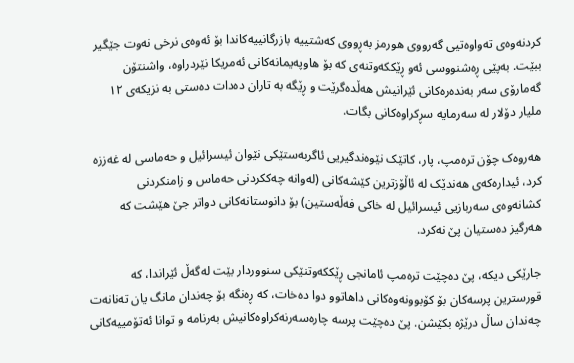کردنەوەی تەواوەتیی گەرووی هورمز بەڕووی کەشتییە بازرگانییەکاندا بۆ ئەوەی نرخی نەوت جێگیر ببێت. بەپێی ڕەشنووسی ئەو ڕێککەوتنەی کە بۆ هاوپەیمانەکانی ئەمریکا نێردراوە، واشنتۆن گەمارۆی سەر بەندەرەکانی ئێرانیش هەڵدەگرێت و ڕێگە بە تاران دەدات دەستی بە نزیکەی ١٢ ملیار دۆلار لە سەرمایە سڕکراوەکانی بگات.

هەروەک چۆن ترەمپ، پار، کاتێک نێوەندگیریی ئاگربەستێکی نێوان ئیسرائیل و حەماسی لە غەززە کرد، ئیدارەکەی هەندێک لە ئاڵۆزترین کێشەکانی (لەوانە چەککردنی حەماس و زامنکردنی کشانەوەی سەربازیی ئیسرائیل لە خاکی فەڵەستین) بۆ دانوستانەکانی دواتر جێ هێشت کە هەرگیز دەستیان پێ نەکرد.

جارێکی دیکە، پێ دەچێت ترەمپ ئامانجی ڕێککەوتنێکی سنووردار بێت لەگەڵ ئێراندا، کە قورسترین پرسەکان بۆ کۆبوونەوەکانی داهاتوو دوا دەخات، کە ڕەنگە بۆ چەندان مانگ یان تەنانەت چەندان ساڵ درێژە بکێشن. پێ دەچێت پرسە چارەسەرنەکراوەکانیش بەرنامە و توانا ئەتۆمییەکانی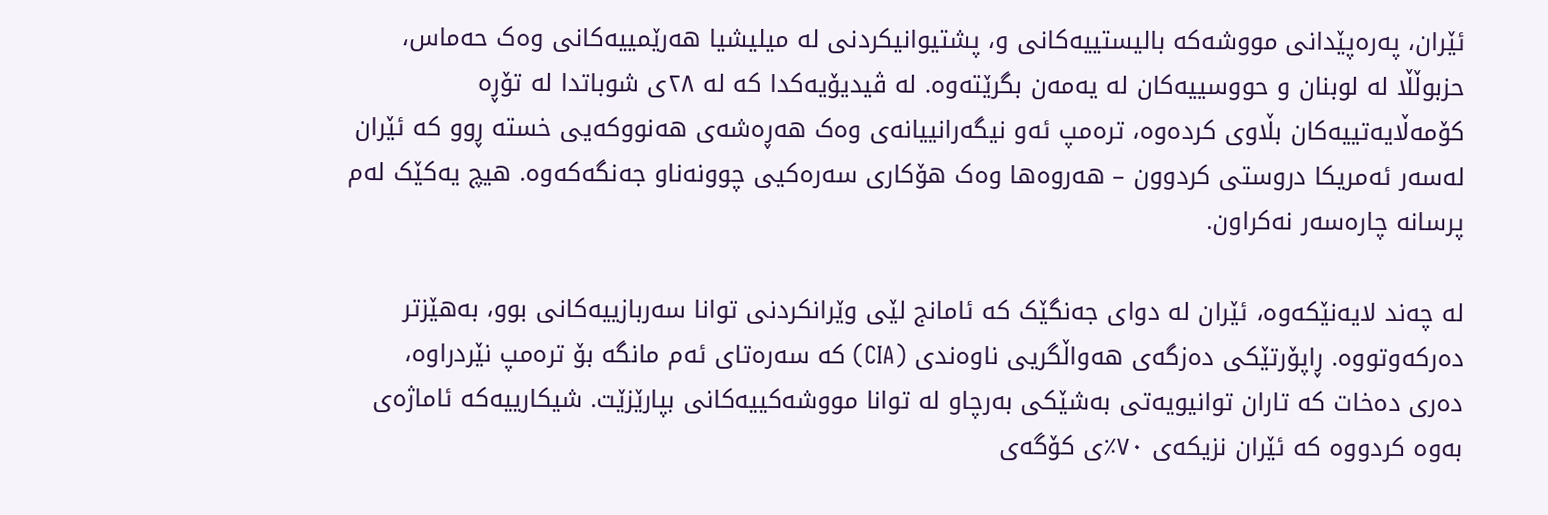ئێران، پەرەپێدانی مووشەکە بالیستییەکانی و، پشتیوانیکردنی لە میلیشیا هەرێمییەکانی وەک حەماس، حزبوڵڵا لە لوبنان و حووسییەکان لە یەمەن بگرێتەوە. لە ڤیدیۆیەکدا کە لە ٢٨ی شوباتدا لە تۆڕە کۆمەڵایەتییەکان بڵاوی کردەوە، ترەمپ ئەو نیگەرانییانەی وەک هەڕەشەی هەنووکەیی خستە ڕوو کە ئێران لەسەر ئەمریکا دروستی کردوون – هەروەها وەک هۆکاری سەرەکیی چوونەناو جەنگەکەوە. هیچ یەکێک لەم پرسانە چارەسەر نەکراون.

لە چەند لایەنێکەوە، ئێران لە دوای جەنگێک کە ئامانج لێی وێرانکردنی توانا سەربازییەکانی بوو، بەهێزتر دەرکەوتووە. ڕاپۆرتێکی دەزگه‌ی هەواڵگریی ناوەندی (CIA) کە سەرەتای ئەم مانگە بۆ ترەمپ نێردراوە، دەری دەخات کە تاران توانیویەتی بەشێکی بەرچاو لە توانا مووشەکییەکانی بپارێزێت. شیکارییەکە ئاماژەی بەوە کردووە کە ئێران نزیکەی ٧٠٪ی کۆگه‌ی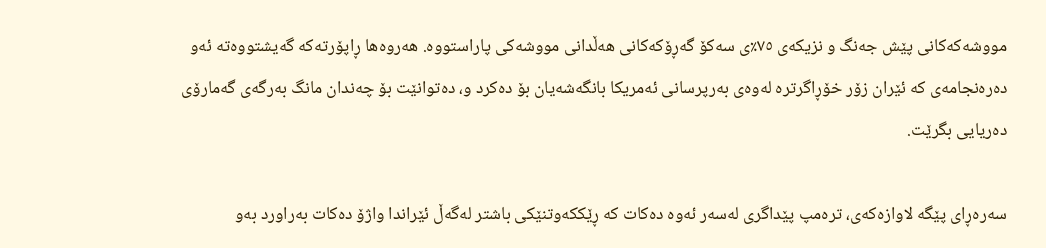مووشەکەکانی پێش جەنگ و نزیکەی ٧٥٪ی سەکۆ گەڕۆکەکانی هەڵدانی مووشەکی پاراستووە. هەروەها ڕاپۆرتەکە گەیشتووەتە ئەو دەرەنجامەی کە ئێران زۆر خۆڕاگرترە لەوەی بەرپرسانی ئەمریکا بانگەشەیان بۆ دەکرد و، دەتوانێت بۆ چەندان مانگ بەرگەی گەمارۆی دەریایی بگرێت.

سەرەڕای پێگە لاوازەکەی، ترەمپ پێداگری لەسەر ئەوە دەکات کە ڕێککەوتنێکی باشتر لەگەڵ ئێراندا واژۆ دەکات بەراورد بەو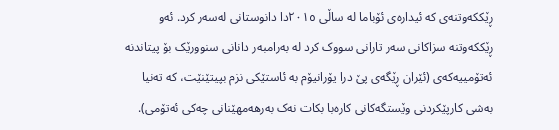ڕێککەوتنەی کە ئیدارەی ئۆباما لە ساڵی ٢٠١٥دا دانوستانی لەسەر کرد. ئەو ڕێککەوتنە سزاکانی سەر تارانی سووک کرد لە بەرامبەر دانانی سنوورێک بۆ پیتاندنه‌ ئەتۆمییەکەی (ئێران ڕێگەی پێ درا یۆرانیۆم بە ئاستێکی نزم بپیتێنێت، کە تەنیا بەشی کارپێکردنی وێستگەکانی کارەبا بکات نەک بەرهەمهێنانی چەکی ئەتۆمی).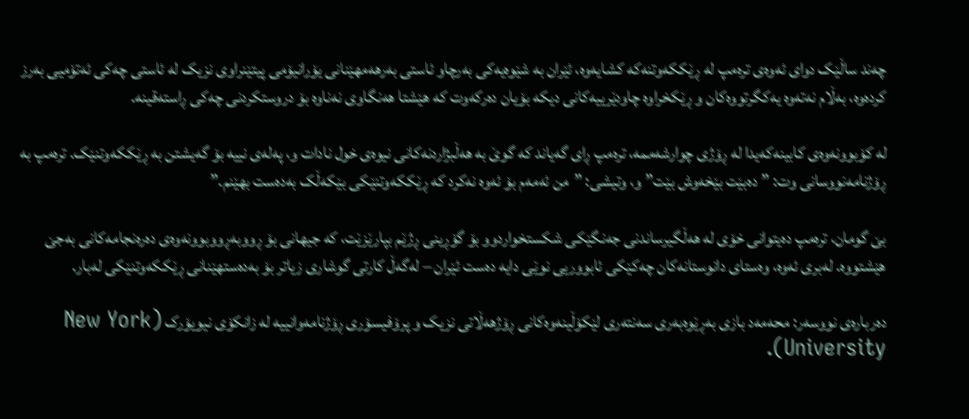چەند ساڵێک دوای ئەوەی ترەمپ لە ڕێککەوتنەکە کشایەوە، ئێران بە شێوەیەکی بەرچاو ئاستی بەرهەمهێنانی یۆرانیۆمی پیتێنراوی نزیک لە ئاستی چەکی ئەتۆمیی بەرز کردەوە، بەڵام نەتەوە یەکگرتووەکان و ڕێکخراوە چاودێرییەکانی دیکە بۆیان دەرکەوت کە هێشتا هەنگاوی نەناوە بۆ دروستکردنی چەکی ڕاستەقینە.

لە کۆبوونەوەی کابینەکەیدا لە ڕۆژی چوارشەممە، ترەمپ ڕای گەیاند کە گوێ بە هەڵبژاردنەکانی نیوەی خول نادات و، پەلەی نییە بۆ گەیشتن بە ڕێککەوتنێک. ترەمپ بە ڕۆژنامەنووسانی وت: ”دەبێت بێخەوش بێت” و، وتیشی: ”من ئەمەم بۆ ئەوە نەکرد کە ڕێککەوتنێکی بێکەڵک بەدەست بهێنم.”

بێ گومان، ترەمپ دەیتوانی خۆی لە هەڵگیرساندنی جەنگێکی شکستخواردوو بۆ گۆڕینی ڕژێم بپارێزێت، کە جیهانی بۆ ڕووبەڕووبوونەوەی دەرەنجامەکانی بەجێ هێشتووە. لەبری ئەوە، وەستای دانوستانەکان چەکێکی ئابووریی نوێی دایە دەست ئێران – لەگەڵ کارتی گوشاری زیاتر بۆ بەدەستهێنانی ڕێککەوتنێکی لەبار.

دەربارەی نووسەر: محەمەد بازی بەڕێوەبەری سەنتەری لێکۆڵینەوەکانی ڕۆژهەڵاتی نزیک و پرۆفیسۆری ڕۆژنامەوانییە لە زانکۆی نیویۆرک (New York University).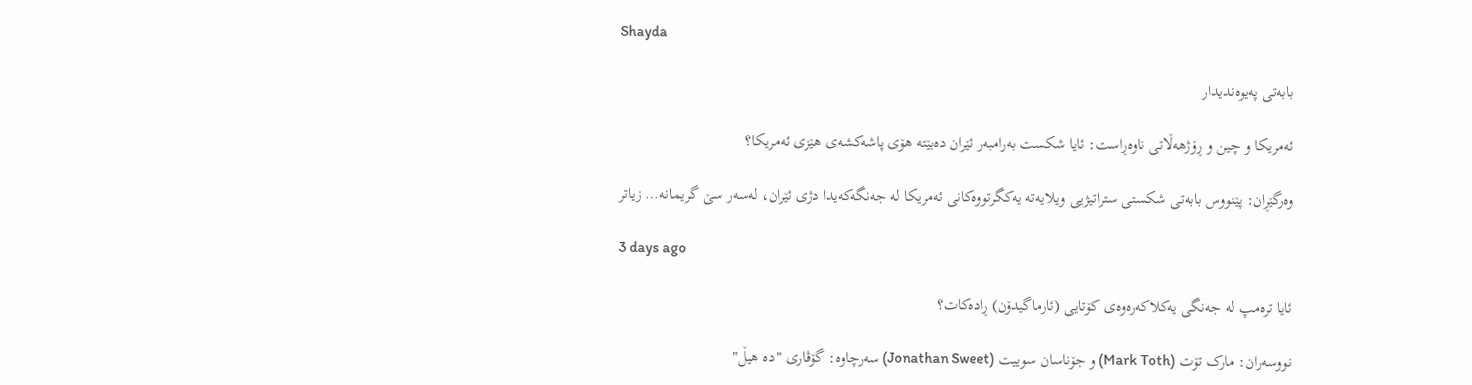Shayda

بابەتی پەیوەندیدار

ئەمریکا و چین و ڕۆژهەڵاتی ناوەڕاست: ئایا شکست بەرامبەر ئێران دەبێتە هۆی پاشەکشەی هێزی ئەمریکا؟

وەرگێڕان: پێنووس بابه‌تی شکستی ستراتیژیی ویلایەتە یەکگرتووەکانی ئەمریکا لە جه‌نگەکەیدا دژی ئێران، لەسەر سێ گریمانە… زیاتر

3 days ago

ئایا ترەمپ لە جەنگی یەکلاکەرەوەی کۆتایی (ئارماگیدۆن) ڕادەکات؟

نووسەران: مارک تۆت (Mark Toth) و جۆناسان سوییت (Jonathan Sweet) سەرچاوە: گۆڤاری "دە هیڵ"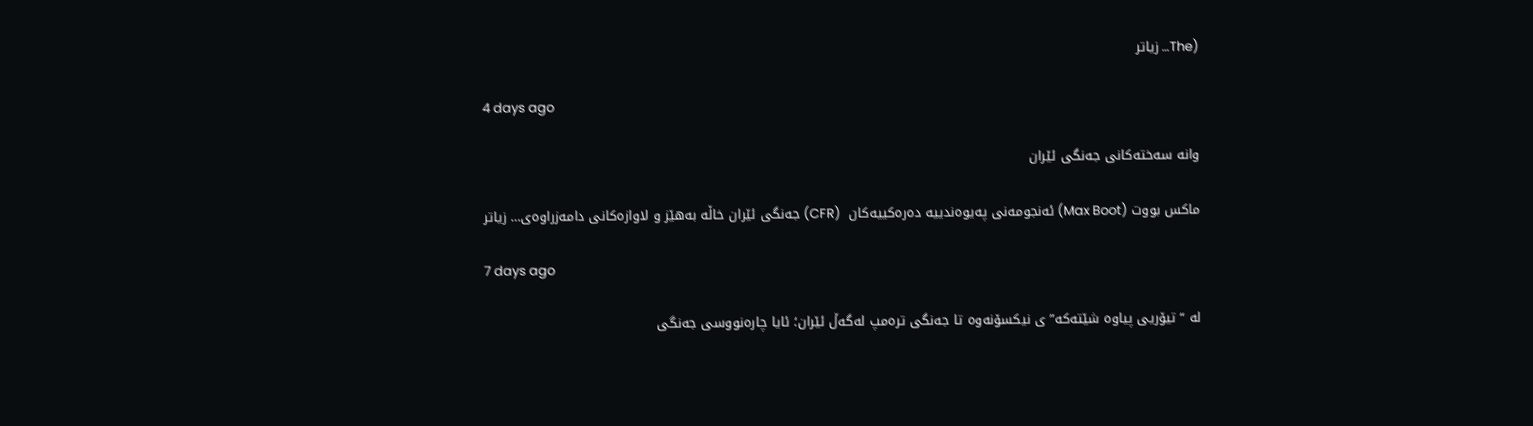(The… زیاتر

4 days ago

وانە سەختەکانی جەنگی ئێران

ماکس بووت (Max Boot) ئەنجومەنی پەیوەندییە دەرەکییەکان  (CFR) جەنگی ئێران خاڵە بەهێز و لاوازەکانی دامەزراوەی… زیاتر

7 days ago

لە “تیۆریی پیاوە شێتەکە”ی نیکسۆنەوە تا جه‌نگی ترەمپ لەگەڵ ئێران؛ ئایا چارەنووسی جه‌نگی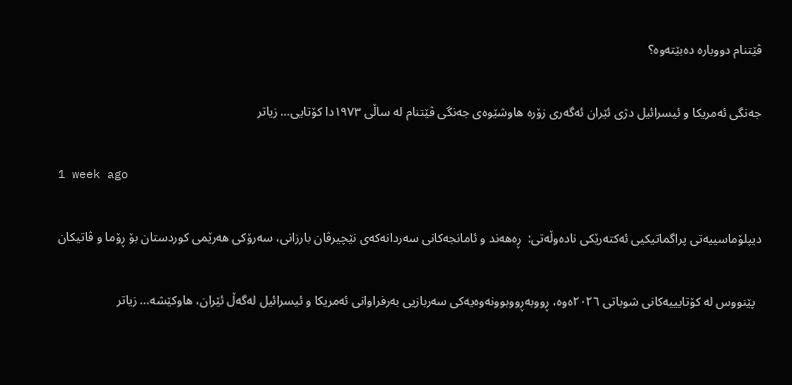ڤێتنام دووبارە دەبێتەوە؟

جه‌نگی ئەمریکا و ئیسرائیل دژی ئێران ئەگەری زۆرە هاوشێوەی جه‌نگی ڤێتنام لە ساڵی ١٩٧٣دا کۆتایی… زیاتر

1 week ago

دیپلۆماسییەتی پراگماتیکیی ئەکتەرێکی نادەوڵەتی:  ڕەهەند و ئامانجەکانی سەردانەکەی نێچیرڤان بارزانی، سەرۆکی هەرێمی کوردستان بۆ ڕۆما و ڤاتیکان

  پێنووس لە کۆتایییەکانی شوباتی ٢٠٢٦ەوە، ڕووبەڕووبوونەوەیەکی سەربازیی بەرفراوانی ئەمریکا و ئیسرائیل لەگەڵ ئێران، هاوکێشە… زیاتر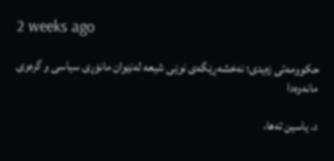2 weeks ago

حکوومەتی زەیدی؛ نەخشەڕێگەی نوێی شیعە لەنێوان مانۆڕی سیاسی و گرەوی مانەوەدا

د. یاسین تەها،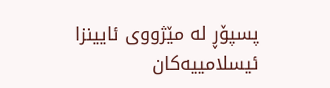پسپۆڕ لە مێژووی ئایینزا ئیسلامییەکان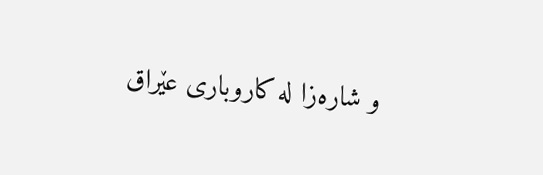و شارەزا لە کاروباری عێراق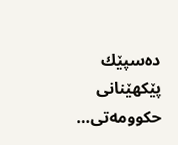دەسپێك پێکهێنانی حکوومەتی…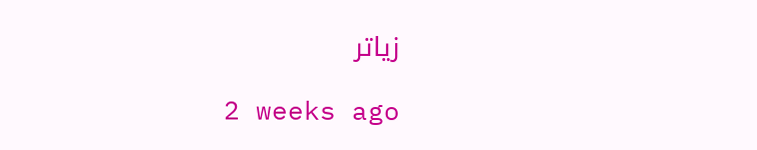زیاتر

2 weeks ago